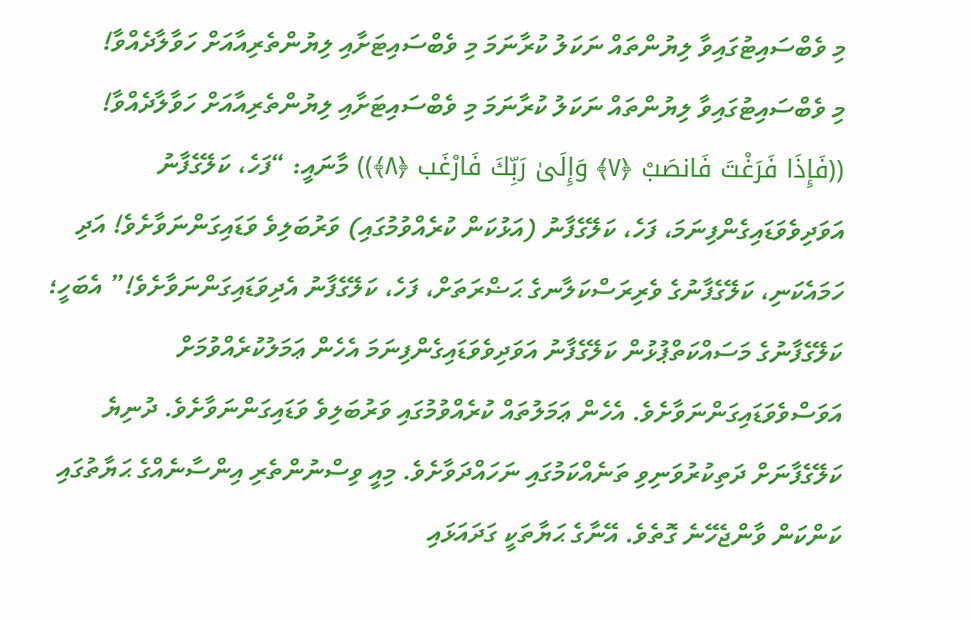މި ވެބްސައިޓުގައިވާ ލިޔުންތައް ނަކަލު ކުރާނަމަ މި ވެބްސައިޓަށާއި ލިޔުންތެރިއާއަށް ހަވާލާދެއްވާ!
މި ވެބްސައިޓުގައިވާ ލިޔުންތައް ނަކަލު ކުރާނަމަ މި ވެބްސައިޓަށާއި ލިޔުންތެރިއާއަށް ހަވާލާދެއްވާ!
((فَإِذَا فَرَ‌غْتَ فَانصَبْ ﴿٧﴾ وَإِلَىٰ رَ‌بِّكَ فَارْ‌غَب ﴿٨﴾)) މާނައީ: “ފަހެ، ކަލޭގެފާނު އަވަދިވެވަޑައިގެންފިނަމަ، ފަހެ، ކަލޭގެފާނު (އަޅުކަން ކުރެއްވުމުގައި) ވަރުބަލިވެ ވަޑައިގަންނަވާށެވެ! އަދި ހަމައެކަނި، ކަލޭގެފާނުގެ ވެރިރަސްކަލާނގެ ޙަޟްރަތަށް، ފަހެ، ކަލޭގެފާނު އެދިވަޑައިގަންނަވާށެވެ!” އެބަހީ؛ ކަލޭގެފާނުގެ މަސައްކަތްޕުޅުން ކަލޭގެފާނު އަވަދިވެވަޑައިގެންފިނަމަ އެހެން ޢަމަލުކުރެއްވުމަށް އަވަސްވެވަޑައިގަންނަވާށެވެ. އެހެން ޢަމަލުތައް ކުރެއްވުމުގައި ވަރުބަލިވެ ވަޑައިގަންނަވާށެވެ. ދުނިޔެ ކަލޭގެފާނަށް ދަތިކުރުވަނިވި ތަނެއްކަމުގައި ނަހައްދަވާށެވެ. މިއީ ވިސްނުންތެރި އިންސާނެއްގެ ޙަޔާތުގައި ކަންކަން ވާންޖެހޭނެ ގޮތެވެ. އޭނާގެ ޙަޔާތަކީ ގަދައަޅައި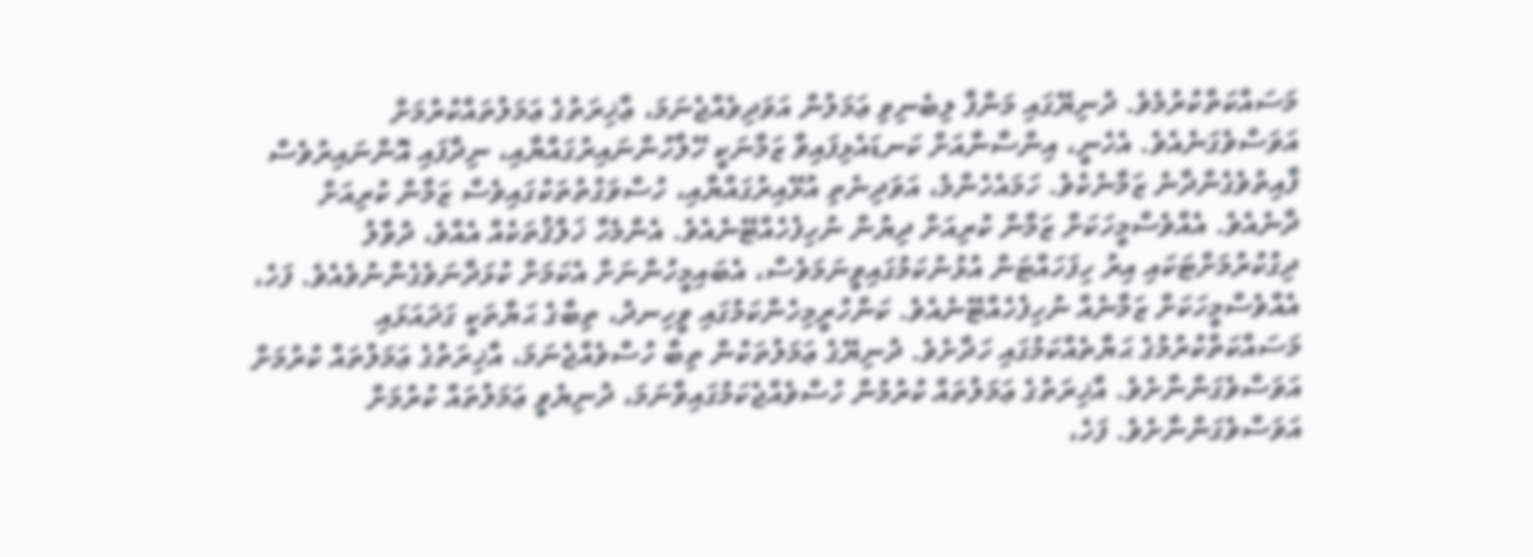މަސައްކަތްކުރުމެވެ. ދުނިޔޭގައި މަންފާ ލިބެނިވި ޢަމަލުން އަވަދިވެއްޖެނަމަ، ޢާޚިރަތުގެ ޢަމަލުތައްކުރުމަށް އަވަސްވެގަނެއެވެ. އެހެނީ، އިންސާނާއަށް ކަނޑައެޅިފައިވާ ޒަމާނަކީ ހޭލާހުންނައިރުގައްޔާއި، ނިދާފައި އޮންނައިރުވެސް ފާއިތުވެގެންދާނެ ޒަމާނެކެވެ. ހަމައެހެންމެ، އަވަދިނެތި އުޅޭއިރުގައްޔާއި، ހުސްވަގުތުތަކުގައިވެސް ޒަމާން ކުރިއަށް ދާނެއެވެ. އެއްވެސްމީހަކަށް ޒަމާން ކުރިއަށް ދިޔުން ނުހިފެހެއްޓޭނެއެވެ. އެންމެހާ ޚަލްޤުތަކެއް އެއްވެ، ދުވާލު ދިގުކުރުމަށްޓަކައި އިރު ހިފަހައްޓަން އުޅުނުކަމުގައިވީނަމަވެސް، އެބައިމީހުންނަށް އެކަމަށް ކުޅަދާނަވެގެންނުވެއެވެ. ފަހެ، އެއްވެސްމީހަކަށް ޒަމާނެއް ނުހިފެހެއްޓޭނެއެވެ. ކަންހުރީމިހެންކަމުގައި ވީހިނދު، ތިބާގެ ޙަޔާތަކީ ގަދައަޅައި މަސައްކަތްކުރުމުގެ ޙަޔާތެއްކަމުގައި ހަދާށެވެ. ދުނިޔޭގެ ޢަމަލުތަކުން ތިބާ ހުސްވެއްޖެނަމަ، އާޚިރަތުގެ ޢަމަލުތައް ކުރުމަށް އަވަސްވެގަންނާށެވެ. އާޚިރަތުގެ ޢަމަލުތައް ކުރުމުން ހުސްވެއްޖެކަމުގައިވާނަމަ، ދުނިޔެވީ ޢަމަލުތައް ކުރުމަށް އަވަސްވެގަންނާށެވެ. ފަހެ،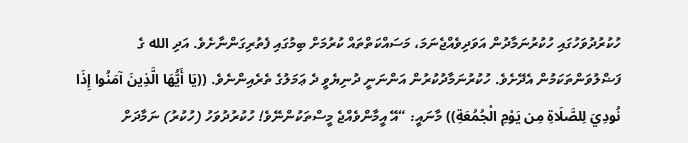ހުކުރުދުވަހުގައި ހުކުރުނަމާދުން އަވަދިވެއްޖެނަމަ، މަސައްކަތްތައް ކުރުމަށް ބިމުގައި ފެތުރިގަންނާށެވެ. އަދި الله ގެ ފަޟްލުވަންތަކަމުން އެދޭށެވެ. ހުކުރުނަމާދުކުރުން އަންނަނީ ދުނިޔެވީ ދެ ޢަމަލުގެ ތެރެއިންނެވެ. ((يَا أَيُّهَا الَّذِينَ آمَنُوا إِذَا نُودِيَ لِلصَّلَاةِ مِن يَوْمِ الْجُمُعَةِ)) މާނައީ: “އޭ އީމާންވެއްޖެ މީސްތަކުންނޭވެ! ހުކުރުދުވަހު (ހުކުރު) ނަމާދަށް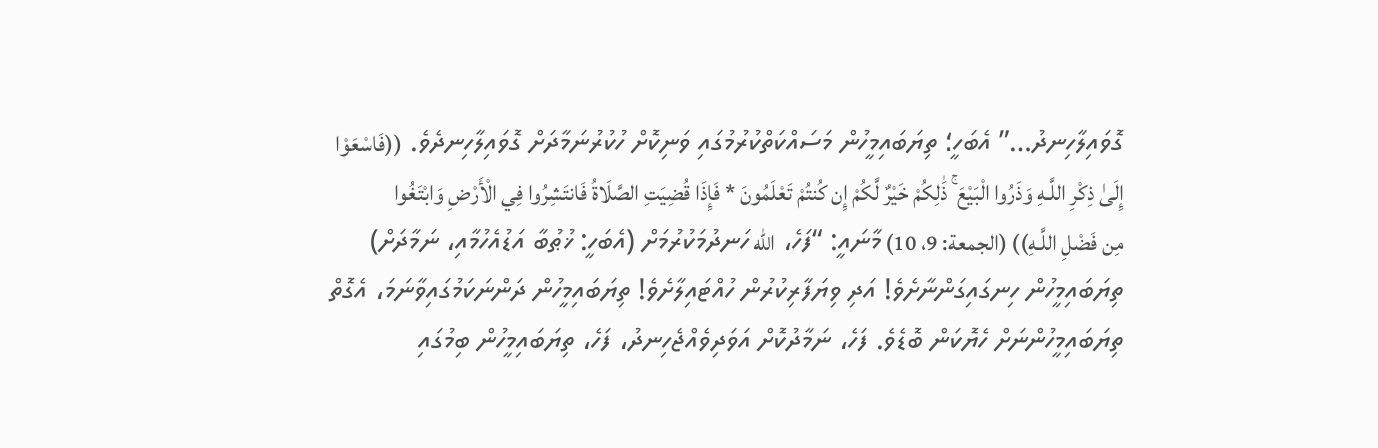ގޮވައިލާހިނދު…” އެބަހީ؛ ތިޔަބައިމީހުން މަސައްކަތްކުރުމުގައި ވަނިކޮށް ހުކުރުނަމާދަށް ގޮވައިލާހިނދެވެ. ((فَاسْعَوْا إِلَىٰ ذِكْرِ‌ اللَّـهِ وَذَرُ‌وا الْبَيْعَ ۚ ذَٰلِكُمْ خَيْرٌ‌ لَّكُمْ إِن كُنتُمْ تَعْلَمُونَ * فَإِذَا قُضِيَتِ الصَّلَاةُ فَانتَشِرُ‌وا فِي الْأَرْ‌ضِ وَابْتَغُوا مِن فَضْلِ اللَّـهِ)) (الجمعة: 9، 10) މާނައީ: “ފަހެ، الله ހަނދުމަކުރުމަށް (އެބަހީ: ޚުޠުބާ އަޑުއެހުމާއި، ނަމާދަށް) ތިޔަބައިމީހުން ހިނގައިގަންނާށެވެ! އަދި ވިޔަފާރިކުރުން ހުއްޓައިލާށެވެ! ތިޔަބައިމީހުން ދަންނަކަމުގައިވާނަމަ، އެގޮތް ތިޔަބައިމީހުންނަށް ހެޔޮކަން ބޮޑެވެ. ފަހެ، ނަމާދުކޮށް އަވަދިވެއްޖެހިނދު، ފަހެ، ތިޔަބައިމީހުން ބިމުގައި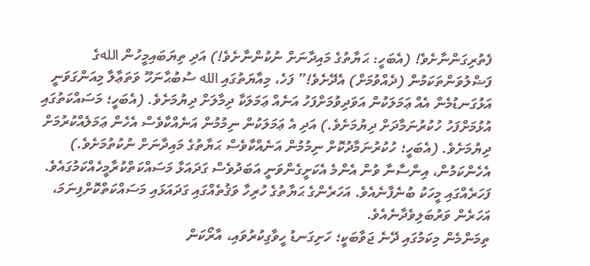ފެތުރިގަންނާށެވެ! (އެބަހީ: ޙަޔާތުގެ މައިދާނަށް ނުކުންނާށެވެ!) އަދި ތިޔަބައިމީހުން اللهގެ ފަޟްލުވަންތަކަމުން (ދެއްވުމަށް) އެދޭށެވެ!” ފަހެ، މިއާޔަތުގައި الله ސުބުޙާނަހޫ ވަތަޢާލާ މިއަންގަވަނީ އަޅުގަނޑުމެން އެއް ޢަމަލަކުން އަވަދިވުމަށްފަހު އަނެއް ޢަމަލަކާ ދިމާލަށް ދިޔުމަށެވެ. (އެބަހީ؛ މަސައްކަތުގައި އުޅުމަށްފަހު ހުކުރުނަމާދަށް ދިޔުމަށެވެ.) އަދި އެ ޢަމަލަކުން ނިމުމުން އަނެއްކާވެސް އެހެން ޢަމަލެއްކުރުމަށް ދިޔުމަށެވެ. (އެބަހީ؛ ހުކުރުނަމާދުކޮށް ނިމުމުން އަނެއްކާވެސް ޙަޔާތުގެ މައިދާނަށް ނުކުތުމަށެވެ.) އެހެންކަމުން، އިންސާނާ ވުން އެންމެ އެކަށީގެންވަނީ އަބަދުވެސް ގަދައަޅާ މަސައްކަތްކުރާމީހެއްކަމުގައެވެ.
ފަހަރެއްގައި މީހަކު ބުނެފާނެއެވެ. އަހަރެންގެ ޙަޔާތުގެ ހުރިހާ ވަޤުތެއްގައި ގަދައަޅައި މަސައްކަތްކޮށްފިނަމަ، އަހަރެން ވަރުބަލިވެދާނެއެވެ.
ތިމަންމެން މިކަމުގައި ދޭނެ ޖަވާބަކީ؛ ހަށިގަނޑު ހީވާގިކުރުވައި، އާރޯކަން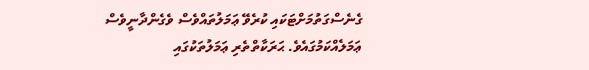ގެނެސްގަތުމަށްޓަކައި ކުރެވޭ ޢަމަލުތައްވެސް ވެގެންދާނީވެސް ޢަމަލެއްކަމުގައެވެ. ޙަރަކާތްތެރި ޢަމަލުތަކުގައި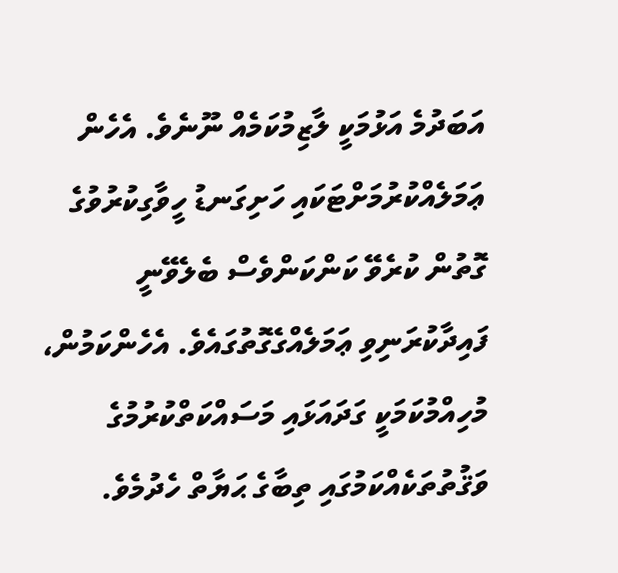އަބަދުމެ އަޅުމަކީ ލާޒިމުކަމެއް ނޫނެވެ. އެހެން ޢަމަލެއްކުރުމަށްޓަކައި ހަށިގަނޑު ހީވާގިކުރުވުގެ ގޮތުން ކުރެވޭ ކަންކަންވެސް ބެލެވޭނީ ފައިދާކުރަނިވި ޢަމަލެއްގެގޮތުގައެވެ. އެހެންކަމުން، މުހިއްމުކަމަކީ ގަދައަޅައި މަސައްކަތްކުރުމުގެ ވަޤުތުތަކެއްކަމުގައި ތިބާގެ ޙަޔާތް ހެދުމެވެ.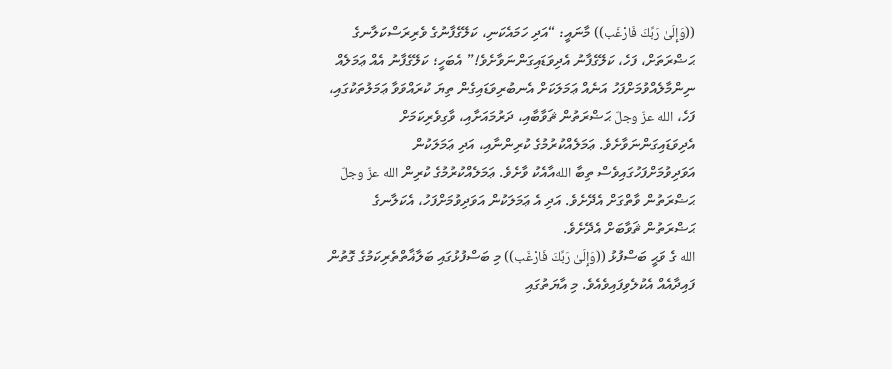((وَإِلَىٰ رَ‌بِّكَ فَارْ‌غَب)) މާނައީ: “އަދި ހަމައެކަނި، ކަލޭގެފާނުގެ ވެރިރަސްކަލާނގެ ޙަޟްރަތަށް، ފަހެ، ކަލޭގެފާނު އެދިވަޑައިގަންނަވާށެވެ!” އެބަހީ؛ ކަލޭގެފާނު އެއް ޢަމަލެއް ނިންމާލެއްވުމަށްފަހު އަނެއް ޢަމަލަކަށް އެނބުރިވަޑައިގެން ތިޔަ ކުރައްވަވާ ޢަމަލުތަކުގައި، ފަހެ، الله عزّ وجلّ ޙަޟްރަތުން ޘަވާބާއި، ދަރުމައަށާއި، ވާގިވެރިކަމަށް އެދިވަޑައިގަންނަވާށެވެ. ޢަމަލެއްކުރުމުގެ ކުރިންނާއި، އަދި ޢަމަލަކުން އަވަދިވުމަށްފަހުގައިވެސް ތިބާ اللهއާއެކު ވާށެވެ. ޢަމަލެއްކުރުމުގެ ކުރިން الله عزّ وجلّ ޙަޟްރަތުން ވާތްގަށް އެދޭށެވެ. އަދި އެ ޢަމަލަކުން އަވަދިވުމަށްފަހު، އެކަލާނގެ ޙަޟްރަތުން ޘަވާބަށް އެދޭށެވެ.
الله ގެ ވަޙީ ބަސްފުޅު ((وَإِلَىٰ رَ‌بِّكَ فَارْ‌غَب)) މި ބަސްފުޅުގައި ބަލާޣާތްތެރިކަމުގެ ގޮތުން ފައިދާއެއް އެކުލެވިފައިވެއެވެ. މި އާޔަތުގައި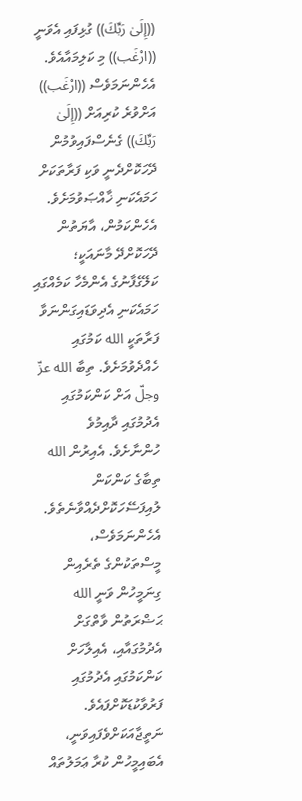((إِلَىٰ رَ‌بِّكَ)) ގުޅިފައި އެވަނީ ((ارْ‌غَب)) މި ކަލިމައާއެވެ. އެހެންނަމަވެސް ((ارْ‌غَب)) އަށްވުރެ ކުރިއަށް ((إِلَىٰ رَ‌بِّكَ)) ގެނެސްފައިވުމުން ދޭހަކޮށްދެނީ ވަކި ފަރާތަކަށް ހަމައެކަނި ޚާއްޞަވުމަށެވެ. އެހެންކަމުން، އާޔަތުން ދޭހަކޮށްދޭ މާނައަކީ؛ ކަލޭގެފާނުގެ އެންމެހާ ކަމެއްގައި ހަމައެކަނި އެދިވަޑައިގަންނަވާ ފަރާތަކީ الله ކަމުގައި ހެއްދެވުމަށެވެ. ތިބާ الله عزّ وجلّ އަށް ކަންކަމުގައި އެދުމުގައި ދާއިމުވެ ހުންނާށެވެ. އެއިރުން الله ތިބާގެ ކަންކަން ލުއިފަސޭހަކޮށްދެއްވާނެތެވެ. އެހެންނަމަވެސް، މީސްތަކުންގެ ތެރެއިން ގިނަމީހުން ވަނީ الله ޙަޟްރަތުން ވާތްގަށް އެދުމުގައާއި، އެއިލާހަށް ކަންކަމުގައި އެދުމުގައި ފަރުވާކުޑަކޮށްފައެވެ. ނަތީޖާއަކަށްވެފައިވަނީ، އެބައިމީހުން ކުރާ ޢަމަލުތައް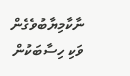ނާކާމިޔާބުވެގެން ވަކި ހިސާބަކުން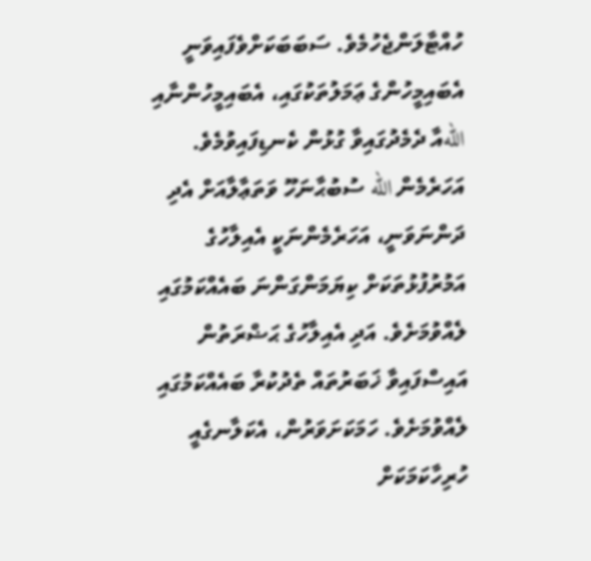ހުއްޓާލަންޖެހުމެވެ. ސަބަބަކަށްވެފައިވަނީ އެބައިމީހުންގެ ޢަމަލުތަކުގައި، އެބައިމީހުންނާއި اللهއާ ދެމެދުގައިވާ ގުޅުން ކެނޑިފައިވުމެވެ.
އަހަރެމެން الله ސުބުޙާނަހޫ ވަތަޢާލާއަށް އެދި ދަންނަވަނީ، އަހަރެމެންނަކީ އެއިލާހުގެ އަމުރުފުޅުތަކަށް ކިޔަމަންގަންނަ ބައެއްކަމުގައި ލެއްވުމަށެވެ. އަދި އެއިލާހުގެ ޙަޟްރަތުން އައިސްފައިވާ ޚަބަރުތައް ތެދުކުރާ ބައެއްކަމުގައި ލެއްވުމަށެވެ. ހަމަކަށަވަރުން، އެކަލާނގެއީ ހުރިހާކަމަކަށް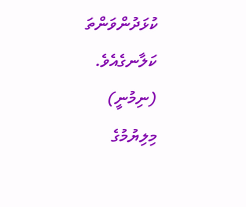ކުޅަދުންވަންތަ ކަލާނގެއެވެ. (ނިމުނީ)
މިލިޔުމުގެ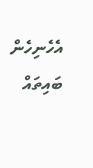އެހެނިހެން ބައިތައް